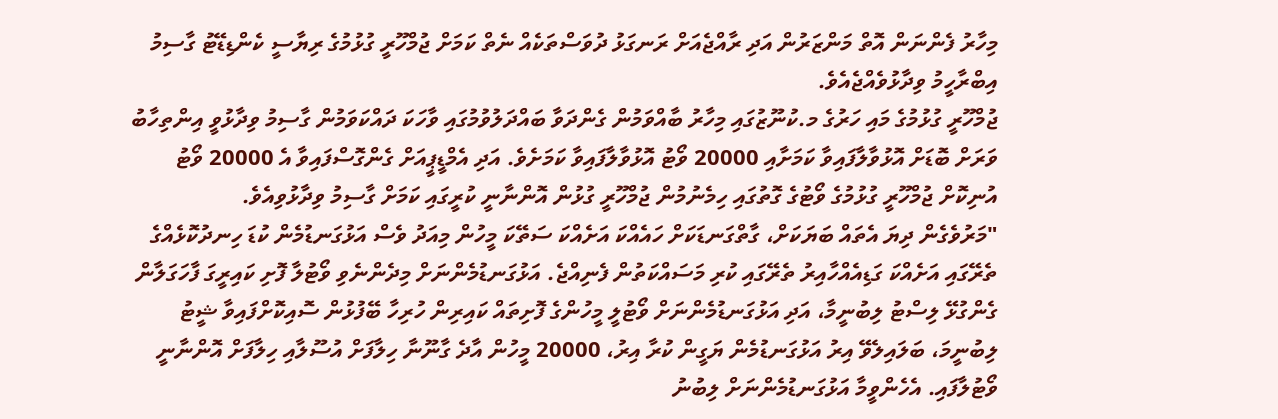މިހާރު ފެންނަން އޮތް މަންޒަރުން އަދި ރާއްޖެއަށް ރަނގަޅު ދުވަސްތަކެއް ނެތް ކަމަށް ޖުމްހޫރީ ގުޅުމުގެ ރިޔާސީ ކެންޑިޑޭޓު ގާސިމު އިބްރާހީމު ވިދާޅުވެއްޖެއެވެ.
ޖުމްހޫރީ ގުޅުމުގެ މައި ހަރުގެ މ.ކުނޫޒުގައި މިހާރު ބާއްވަމުން ގެންދަވާ ބައްދަލުވުމުގައި ވާހަކަ ދައްކަވަމުން ގާސިމު ވިދާޅުވީ އިންތިހާބު ވަރަށް ބޮޑަށް އޮޅުވާލާފައިވާ ކަމަށާއި 20000 ވޯޓު އޮޅުވާލާފައިވާ ކަމަށެވެ. އަދި އެމްޑީޕީއަށް ގެންގޮސްފައިވާ އެ 20000 ވޯޓު އުނިކޮށް ޖުމްހޫރީ ގުޅުމުގެ ވޯޓުގެ ގޮތުގައި ހިމެނުމުން ޖުމްހޫރީ ގުޅުން އޮންނާނީ ކުރީގައި ކަމަށް ގާސިމު ވިދާޅުވިއެވެ.
"މަރުވެގެން ދިޔަ އެތައް ބަޔަކަށް، ގާތްގަނޑަކަށް ހައެއްކަ އަށެއްކަ ސަތޭކަ މީހުން މިއަދު ވެސް އަޅުގަނޑުމެން ކުޑަ ހިނދުކޮޅެއްގެ ތެރޭގައި އަށެއްކަ ގަޑިއެއްހާއިރު ތެރޭގައި ކުރި މަސައްކަތުން ފެނިއްޖެ. އަޅުގަނޑުމެންނަށް މިދެންނެވި ވޯޓުލާ ފޮށި ކައިރީގަ ފާހަގަލާން ގެންގުޅޭ ލިސްޓު ލިބުނީމާ، އަދި އަޅުގަނޑުމެންނަށް ވޯޓުލީ މީހުންގެ ފޮށިތައް ކައިރިން ހުރިހާ ބޭފުޅުން ސޮއިކޮށްފައިވާ ޝީޓު ލިބުނީމަ، ބަލައިލެވޭ އިރު އަޅުގަނޑުމެން ޔަގީން ކުރާ އިރު، 20000 މީހުން އާދެ ގާނޫނާ ހިލާފަށް އުސޫލާއި ހިލާފަށް އޮންނާނީ ވޯޓުލާފައި. އެހެންވީމާ އަޅުގަނޑުމެންނަށް ލިބުނު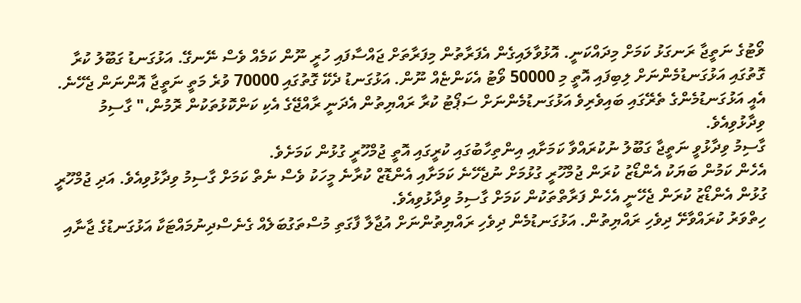ވޯޓުގެ ނަތީޖާ ރަނގަޅު ކަމަށް މިދައްކަނީ. އޮޅުވާލައިގެން އެފަރާތުން މިފަރާތަށް ޖައްސާފައި ހުރީ ނޫން ކަމެއް ވެސް ނޭނގޭ. އަޅުގަނޑު ގަބޫލު ކުރާ ގޮތުގައި އަޅުގަނޑުމެންނަށް ލިބިފައި އޮތީ މި 50000 ވޯޓު އެކަންޏެއް ނޫން. އަޅުގަނޑު ދެކޭ ގޮތުގައި 70000 ވުރެ މަތީ ނަތީޖާ އޮންނަން ޖެހޭނެ. އެއީ އަޅުގަނޑުމެންގެ ތެރޭގައި ބައިވެރިވެ އަޅުގަނޑުމެންނަށް ސަޕޯޓު ކުރާ ރައްޔިތުން އެދަނީ ރާއްޖޭގެ އެކި ކަންކޮޅުތަކުން ރޮމުން،" ގާސިމު ވިދާޅުވިއެވެ.
ގާސިމު ވިދާޅުވީ ނަތީޖާ ގަބޫލު ނުކުރައްވާ ކަމަށާއި އިންތިހާބުގައި ކުރީގައި އޮތީ ޖުމްހޫރީ ގުޅުން ކަމަށެވެ.
އެހެން ކަމުން ބަޔަކު އެންޑޯޒު ކުރަން ޖުމްހޫރީ ގުޅުމަށް ނުޖެހޭނެ ކަމަށާއި އެންޑޮޒް ކުރާނެ މީހަކު ވެސް ނެތް ކަމަށް ގާސިމު ވިދާޅުވިއެވެ. އަދި ޖުމްހޫރީ ގުޅުން އެންޑޯޒު ކުރަން ޖެހޭނީ އެހެން ފަރާތްތަކުން ކަމަށް ގާސިމު ވިދާޅުވިއެވެ.
ހިތްވަރު ކުރައްވާށޭ ދިވެހި ރައްޔިތުން. އަޅުގަނޑުމެން ދިވެހި ރައްޔިތުންނަށް އުޖާލާ ފާގަތި މުސްތަގުބަލެއް ގެނެސްދިނުމައްޓަކާ އަޅުގަނޑުގެ ޖާނާއި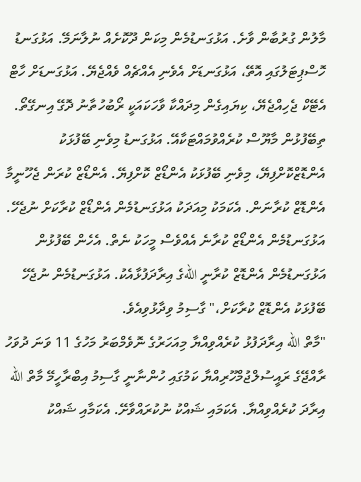މާލުން ގުރުބާން ވާށެ. އަޅުގަނޑުމެން މިކަން ދޫކޮށެއް ނުލާނަމޭ. އަޅުގަނޑު ހޮސްޕިޓަލުގައި އޮތޭ، އަޅުގަނޑަށް އެވެނި އެއްޗެއް ވެއްޖެޔޭ. އަޅުގަނޑަށް ހާޓް އެޓޭކް ޖެހިއްޖެޔޭ، ކިޔައިގެން މިދައްކާ ވާހަކައަކީ ރޯބުހުތާނު ދޮގޭ އިނގޭތޯ. ތިބޭފުޅުން މާޔޫސް ކުރެއްވުމައްޓަކާއޭ. އަޅުގަނޑު މިވެނި ބޭފުޅަކު އެންޑޮޒްކޮށްފިޔޭ، މިވެނި ބޭފުޅަކު އެންޑޯޒް ކޮށްފިޔޭ. އެންޑޯޒް ކުރަން ޖެހޫނީމާ އެންޑޮޒް ކުރާނަން. އެކަމަކު މިއަދަކު އަޅުގަނޑުމެން އެންޑޯޒް ކުރާކަށް ނުޖެހޭ. އަޅުގަނޑުމެން އެންޑޯޒް ކުރާނެ އެއްވެސް މީހަކު ނެތް. އެހެން ބޭފުޅުން އަޅުގަނޑުމެން އެންޑޮޒް ކުރާނީ اللهގެ އިރާދަފުޅާއެކު. އަޅުގަނޑުމެން ނުޖެހޭ ބޭފުޅަކު އެންޑޮޒް ކުރާކަށް،" ގާސިމު ވިދާޅުވިއެވެ.
"މާތް الله އިރާދަފުޅު ކުރެއްވިއްޔާ މިއަހަރުގެ ނޮވެމްބަރު މަހުގެ 11 ވަނަ ދުވަހު ރާއްޖޭގެ ރައީސުލްޖުމްހޫރިއްޔާ ކަމުގައި ހުންނާނީ ގާސިމު އިބްރާހީމޭ މާތް الله އިރާދަ ކުރެއްވިއްޔާ. އެކަމައި ޝައްކު ނުކުރައްވާށޭ. އެކަމާއި ޝައްކު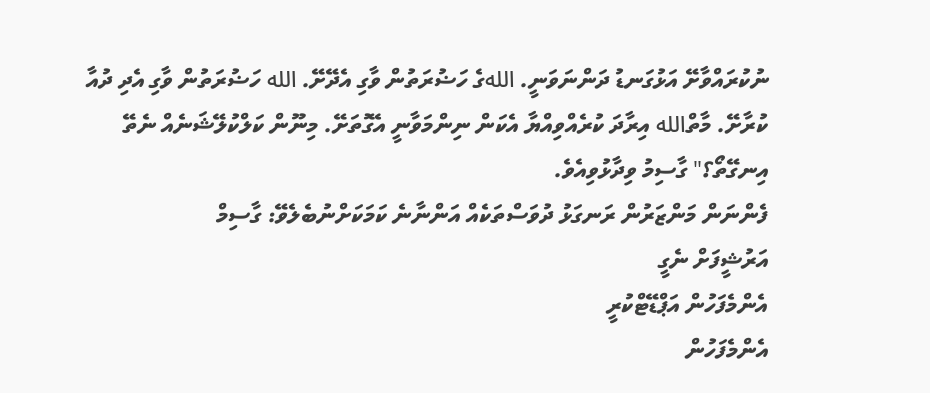ނުކުރައްވާށޭ އަޅުގަނޑު ދަންނަވަނީ. اللهގެ ހަޟުރަތުން ވާގި އެދޭށޭ. الله ހަޟުރަތުން ވާގި އެދި ދުއާ ކުރާށޭ. މާތްالله އިރާދަ ކުރެއްވިއްޔާ އެކަން ނިންމަވާނީ އެގޮތަށޭ. މިނޫން ކަލްކުލޭޝަނެއް ނެތޭ އިނގޭތޯ؟" ގާސިމު ވިދާޅުވިއެވެ.
ފެންނަން މަންޒަރުން ރަނގަޅު ދުވަސްތަކެއް އަންނާނެ ކަމަކަށްނުބެލެވޭ: ގާސިމް
އަރުޝީފަށް ނެގީ
އެންމެފަހުން އަޕްޑޭޓްކުރީ
އެންމެފަހުން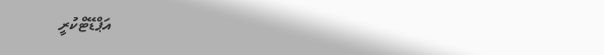އަޕްޑޭޓްކުރީ